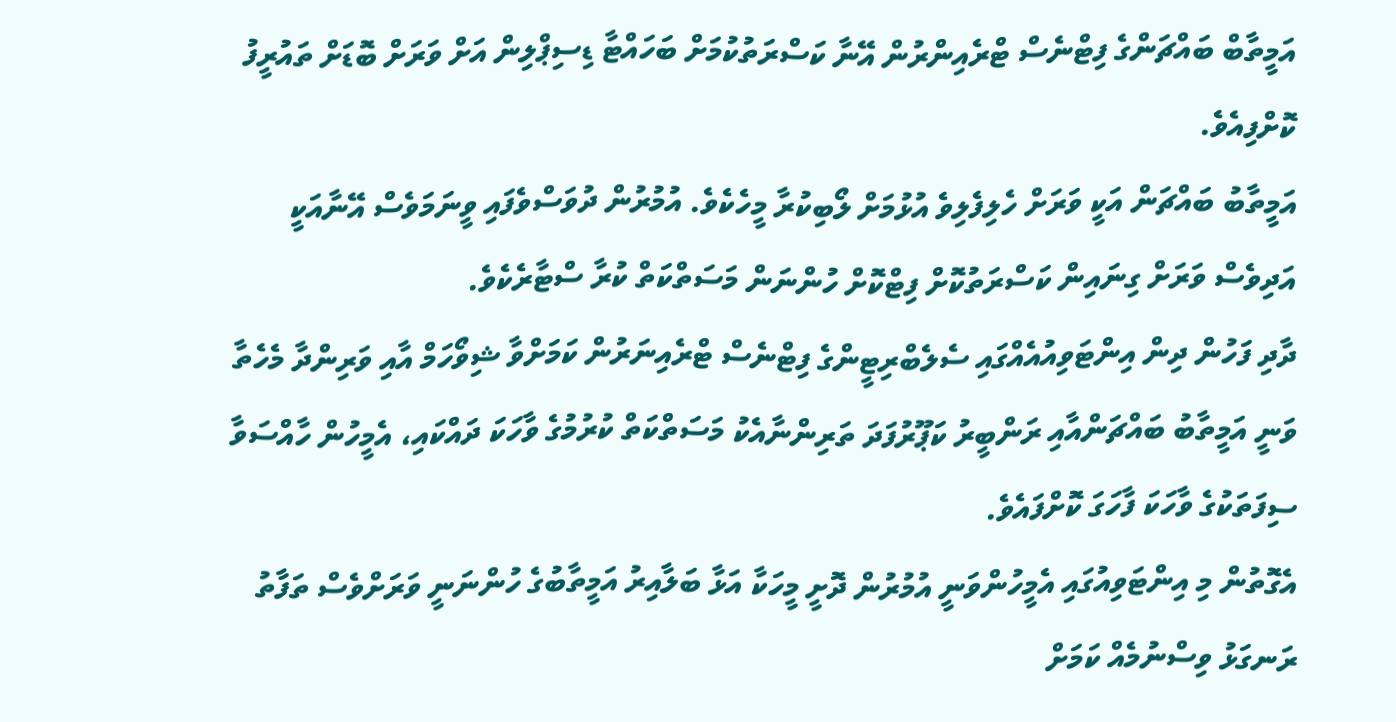އަމީތާބް ބައްޗަންގެ ފިޓްނެސް ޓްރެއިންރުން އޭނާ ކަސްރަތުކުމަށް ބަހައްޓާ ޑިސިޕްލިން އަށް ވަރަށް ބޮޑަށް ތައުރީފު ކޮށްފިއެވެ.
އަމީތާބު ބައްޗަން އަކީ ވަރަށް ހެލިފެލިވެ އުޅުމަށް ލޯބިކުރާ މީހެކެވެ. އުމުރުން ދުވަސްވެފައި ވީނަމަވެސް އޭނާއަކީ އަދިވެސް ވަރަށް ގިނައިން ކަސްރަތުކޮށް ފިޓްކޮށް ހުންނަން މަސަތްކަތް ކުރާ ސްޓާރެކެވެ.
ދާދި ފަހުން ދިން އިންޓަވިއުއެއްގައި ސެލެބްރިޓީންގެ ފިޓްނެސް ޓްރެއިނަރުން ކަމަށްވާ ޝިވޯހަމް އާއި ވަރިންދާ މެހެތާ ވަނީ އަމީތާބު ބައްޗަންއާއި ރަންބީރު ކަޕޫރުފަދަ ތަރިންނާއެކު މަސަތްކަތް ކުރުމުގެ ވާހަކަ ދައްކައި، އެމީހުން ހާއްސަވާ ސިފަތަކުގެ ވާހަކަ ފާހަގަ ކޮށްފައެވެ.
އެގޮތުން މި އިންޓަވިއުގައި އެމީހުންވަނީ އުމުރުން ދޮށީ މީހަކާ އަޅާ ބަލާއިރު އަމީތާބުގެ ހުންނަނީ ވަރަށްވެސް ތަފާތު ރަނގަޅު ވިސްނުމެއް ކަމަށް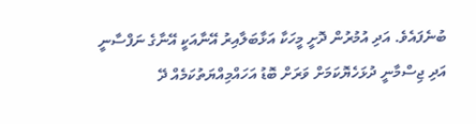ބުނެފައެވެ. އަދި އުމުރުން ދޮށީ މީހަކާ އަޅާބަލާއިރު އޭނާއަކީ އޭނާގެ ނަފްސާނީ އަދި ޖިސްމާނީ ދުޅަހެޔޮކަމަށް ވަރަށް ބޮޑު އަހައްމިއްޔަތުކަމެއް ދޭ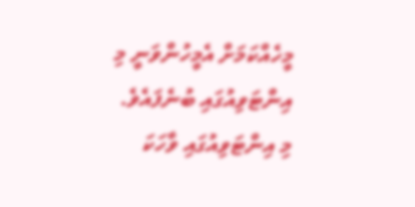މީހެއްކަމަށް އެމީހުންވަނީ މި އިންޓަވިއުގައި ބުނެފައެވެ.
މި އިންޓަވިއުގައި ވާހަކަ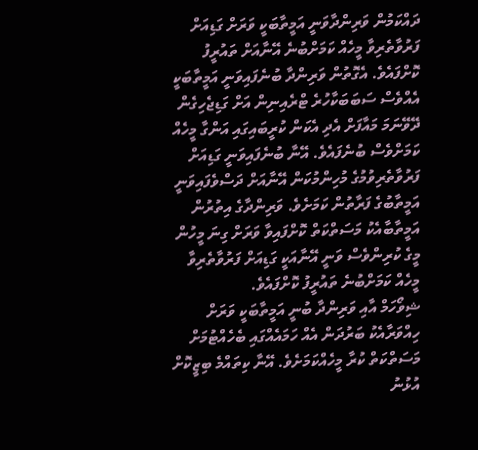ދައްކަމުން ވަރިންދާވަނީ އަމީތާބަކީ ވަރަށް ގަޑިއަށް ފަރުވާތެރިވާ މީހެއް ކަމަށްބުނެ އޭނާއަށް ތައުރީފު ކޮށްފައެވެ. އެގޮތުން ވަރިންދާ ބުނެފައިވަނީ އަމީތާބަކީ އެއްވެސް ސަބަބަކާހުރެ ޓްރެއިނިން އަށް ގަޑިޖެހިގެން ދޭވޭނަމަ މައާފަށް އެދި އެކަން ކުރީބައިގައި އަންގާ މީހެއް ކަމަށްވެސް ބުނެފައެވެ. އޭނާ ބުނެފައިވަނީ ގަޑިއަށް ފަރުވާތެރިވުމުގެ މުހިންމުކަން އޭނާއަށް ދަސްވެފައިވަނީ އަމީތާބުގެ ފަރާތުން ކަމަށެވެ. ވަރިންދާގެ އިތުރުން އަމީތާބާއެކު މަސަތްކަތް ކޮށްފައިވާ ވަރަށް ގިނަ މީހުން މީގެ ކުރިންވެސް ވަނީ އޭނާއަކީ ގަޑިއަށް ފަރުވާތެރިވާ މީހެއް ކަމަށްބުނެ ތައުރީފު ކޮށްފައެވެ.
ޝިވޯހަމް އާއި ވަރިންދާ ބުނީ އަމީތާބަކީ ވަރަށް ހިއްވަރާއެކު ބަރުދަން އެއް ހަމައެއްގައި ބެހެއްޓުމަށް މަސަތްކަތް ކުރާ މީހެއްކަމަށެވެ. އޭނާ ކިތައްމެ ބިޒީކޮށް އުޅުނު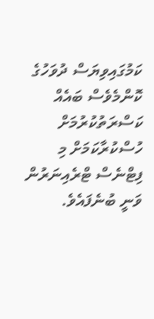ކަމުގައިވިޔަސް ދުވަހުގެ ކޮންމެވެސް ބައެއް ކަސްރަތުކުރުމަށް ހުސްކުރާކަމަށް މި ފިޓްނެސް ޓްރެއިނަރުން ވަނީ ބުނެފައެވެ.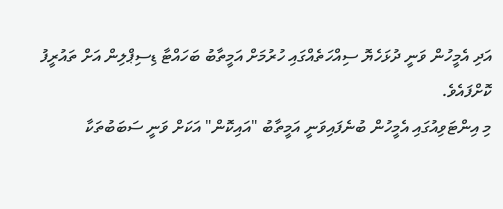އަދި އެމީހުން ވަނީ ދުޅަހެޔޮ ސިއްހަތެއްގައި ހުރުމަށް އަމީތާބު ބަހައްޓާ ޑިސިޕްލިން އަށް ތައުރީފު ކޮށްފައެވެ.
މި އިންޓަވިއުގައި އެމީހުން ބުނެފައިވަނީ އަމީތާބު "އައިކޮން" އަކަށް ވަނީ ސަބަބުތަކާ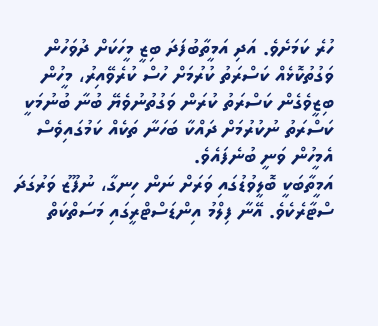ހުރެ ކަމަށެވެ. އަދި އަމީތާބުފަދަ ބިޒީ މީހަކަށް ދުވަހުން ވަގުތުކޮޅެއް ކަސްރަތު ކުރުމަށް ހުސް ކުރެވޭއިރު، މީހުން ބިޒީވެގެން ކަސްރަތު ކުރަން ވަގުތުނުވެޔޭ ބުނާ ބުނުމަކީ ކަސްރަތު ނުކުރުމަށް ދައްކާ ބަހަނާ ތަކެއް ކަމުގައިވެސް އެމީހުން ވަނީ ބުނެފައެވެ.
އަމީތާބަކީ ބޮލީވުޑުގައި ވަރަށް ނަން ހިނގާ، ނުފޫޒު ވަރުގަދަ ސްޓާރެކެވެ. އޭނާ ފިލްމު އިންޑަސްޓްރީގައި މަސަތްކަތް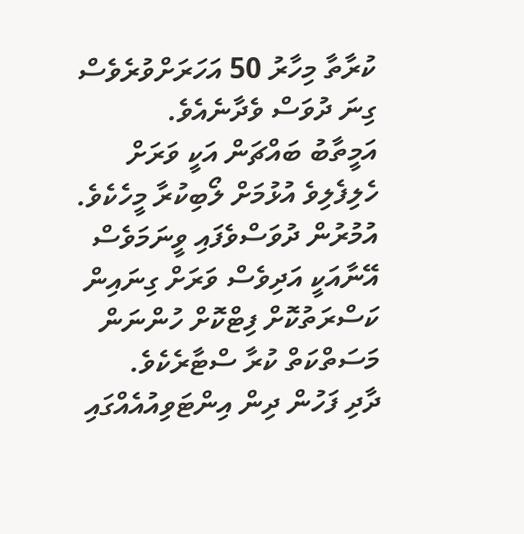ކުރާތާ މިހާރު 50 އަހަރަށްވުރެވެސް ގިނަ ދުވަސް ވެދާނެއެވެ.
އަމީތާބު ބައްޗަން އަކީ ވަރަށް ހެލިފެލިވެ އުޅުމަށް ލޯބިކުރާ މީހެކެވެ. އުމުރުން ދުވަސްވެފައި ވީނަމަވެސް އޭނާއަކީ އަދިވެސް ވަރަށް ގިނައިން ކަސްރަތުކޮށް ފިޓްކޮށް ހުންނަން މަސަތްކަތް ކުރާ ސްޓާރެކެވެ.
ދާދި ފަހުން ދިން އިންޓަވިއުއެއްގައި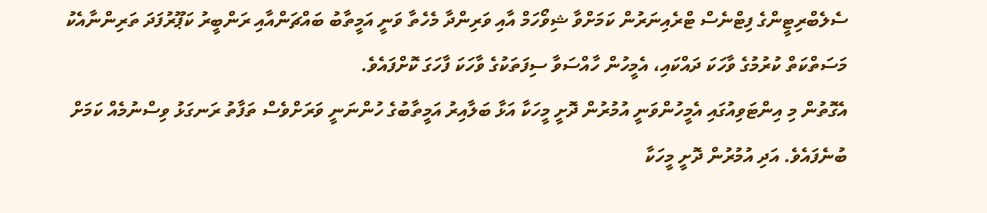ސެލެބްރިޓީންގެ ފިޓްނެސް ޓްރެއިނަރުން ކަމަށްވާ ޝިވޯހަމް އާއި ވަރިންދާ މެހެތާ ވަނީ އަމީތާބު ބައްޗަންއާއި ރަންބީރު ކަޕޫރުފަދަ ތަރިންނާއެކު މަސަތްކަތް ކުރުމުގެ ވާހަކަ ދައްކައި، އެމީހުން ހާއްސަވާ ސިފަތަކުގެ ވާހަކަ ފާހަގަ ކޮށްފައެވެ.
އެގޮތުން މި އިންޓަވިއުގައި އެމީހުންވަނީ އުމުރުން ދޮށީ މީހަކާ އަޅާ ބަލާއިރު އަމީތާބުގެ ހުންނަނީ ވަރަށްވެސް ތަފާތު ރަނގަޅު ވިސްނުމެއް ކަމަށް ބުނެފައެވެ. އަދި އުމުރުން ދޮށީ މީހަކާ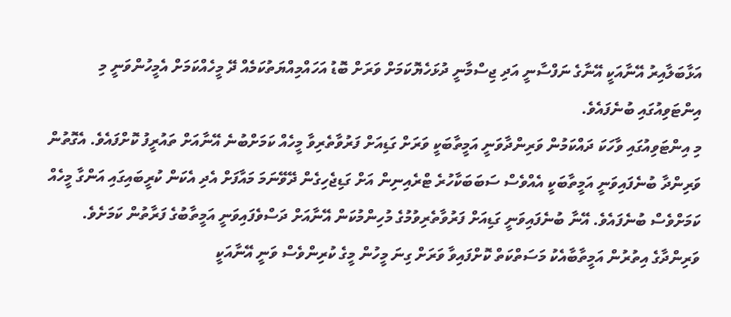އަޅާބަލާއިރު އޭނާއަކީ އޭނާގެ ނަފްސާނީ އަދި ޖިސްމާނީ ދުޅަހެޔޮކަމަށް ވަރަށް ބޮޑު އަހައްމިއްޔަތުކަމެއް ދޭ މީހެއްކަމަށް އެމީހުންވަނީ މި އިންޓަވިއުގައި ބުނެފައެވެ.
މި އިންޓަވިއުގައި ވާހަކަ ދައްކަމުން ވަރިންދާވަނީ އަމީތާބަކީ ވަރަށް ގަޑިއަށް ފަރުވާތެރިވާ މީހެއް ކަމަށްބުނެ އޭނާއަށް ތައުރީފު ކޮށްފައެވެ. އެގޮތުން ވަރިންދާ ބުނެފައިވަނީ އަމީތާބަކީ އެއްވެސް ސަބަބަކާހުރެ ޓްރެއިނިން އަށް ގަޑިޖެހިގެން ދޭވޭނަމަ މައާފަށް އެދި އެކަން ކުރީބައިގައި އަންގާ މީހެއް ކަމަށްވެސް ބުނެފައެވެ. އޭނާ ބުނެފައިވަނީ ގަޑިއަށް ފަރުވާތެރިވުމުގެ މުހިންމުކަން އޭނާއަށް ދަސްވެފައިވަނީ އަމީތާބުގެ ފަރާތުން ކަމަށެވެ. ވަރިންދާގެ އިތުރުން އަމީތާބާއެކު މަސަތްކަތް ކޮށްފައިވާ ވަރަށް ގިނަ މީހުން މީގެ ކުރިންވެސް ވަނީ އޭނާއަކީ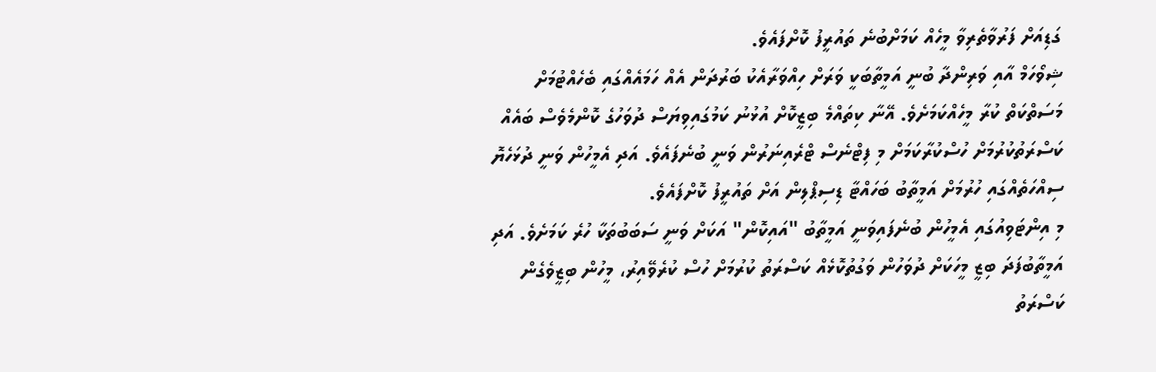ގަޑިއަށް ފަރުވާތެރިވާ މީހެއް ކަމަށްބުނެ ތައުރީފު ކޮށްފައެވެ.
ޝިވޯހަމް އާއި ވަރިންދާ ބުނީ އަމީތާބަކީ ވަރަށް ހިއްވަރާއެކު ބަރުދަން އެއް ހަމައެއްގައި ބެހެއްޓުމަށް މަސަތްކަތް ކުރާ މީހެއްކަމަށެވެ. އޭނާ ކިތައްމެ ބިޒީކޮށް އުޅުނު ކަމުގައިވިޔަސް ދުވަހުގެ ކޮންމެވެސް ބައެއް ކަސްރަތުކުރުމަށް ހުސްކުރާކަމަށް މި ފިޓްނެސް ޓްރެއިނަރުން ވަނީ ބުނެފައެވެ. އަދި އެމީހުން ވަނީ ދުޅަހެޔޮ ސިއްހަތެއްގައި ހުރުމަށް އަމީތާބު ބަހައްޓާ ޑިސިޕްލިން އަށް ތައުރީފު ކޮށްފައެވެ.
މި އިންޓަވިއުގައި އެމީހުން ބުނެފައިވަނީ އަމީތާބު "އައިކޮން" އަކަށް ވަނީ ސަބަބުތަކާ ހުރެ ކަމަށެވެ. އަދި އަމީތާބުފަދަ ބިޒީ މީހަކަށް ދުވަހުން ވަގުތުކޮޅެއް ކަސްރަތު ކުރުމަށް ހުސް ކުރެވޭއިރު، މީހުން ބިޒީވެގެން ކަސްރަތު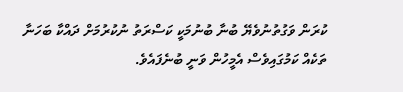ކުރަން ވަގުތުނުވެޔޭ ބުނާ ބުނުމަކީ ކަސްރަތު ނުކުރުމަށް ދައްކާ ބަހަނާ ތަކެއް ކަމުގައިވެސް އެމީހުން ވަނީ ބުނެފައެވެ.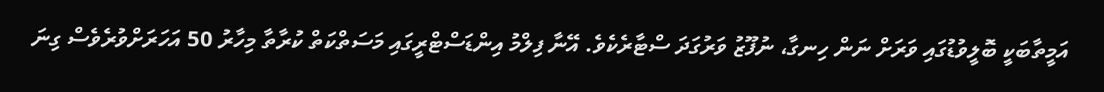އަމީތާބަކީ ބޮލީވުޑުގައި ވަރަށް ނަން ހިނގާ، ނުފޫޒު ވަރުގަދަ ސްޓާރެކެވެ. އޭނާ ފިލްމު އިންޑަސްޓްރީގައި މަސަތްކަތް ކުރާތާ މިހާރު 50 އަހަރަށްވުރެވެސް ގިނަ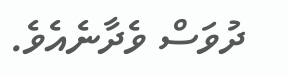ދުވަސް ވެދާނެއެވެ.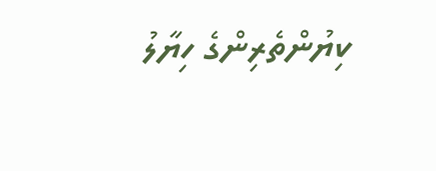ކިޔުންތެރިންގެ ހިޔާލު